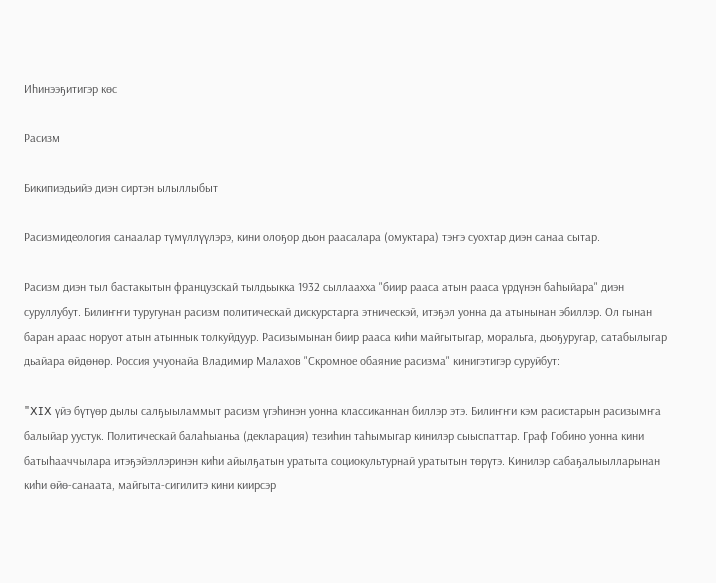Иһинээҕитигэр көс

Расизм

Бикипиэдьийэ диэн сиртэн ылыллыбыт

Расизмидеология санаалар түмүллүүлэрэ, кини олоҕор дьон раасалара (омуктара) тэҥэ суохтар диэн санаа сытар.

Расизм диэн тыл бастакытын французскай тылдьыкка 1932 сыллаахха "биир рааса атын рааса үрдүнэн баһыйара" диэн суруллубут. Билиҥҥи туругунан расизм политическай дискурстарга этническэй, итэҕэл уонна да атынынан эбиллэр. Ол гынан баран араас норуот атын атыннык толкуйдуур. Расизымынан биир рааса киһи майгытыгар, моральга, дьоҕуругар, сатабылыгар дьайара өйдөнөр. Россия учуонайа Владимир Малахов "Скромное обаяние расизма" кинигэтигэр суруйбут:

"XIX үйэ бүтүөр дылы салҕыыламмыт расизм үгэһинэн уонна классиканнан биллэр этэ. Билиҥҥи кэм расистарын расизымҥа балыйар уустук. Политическай балаһыаньа (декларация) тезиһин таһымыгар кинилэр сыыспаттар. Граф Гобино уонна кини батыһааччылара итэҕэйэллэринэн киһи айылҕатын уратыта социокультурнай уратытын төрүтэ. Кинилэр сабаҕалыылларынан киһи өйө-санаата, майгыта-сигилитэ кини киирсэр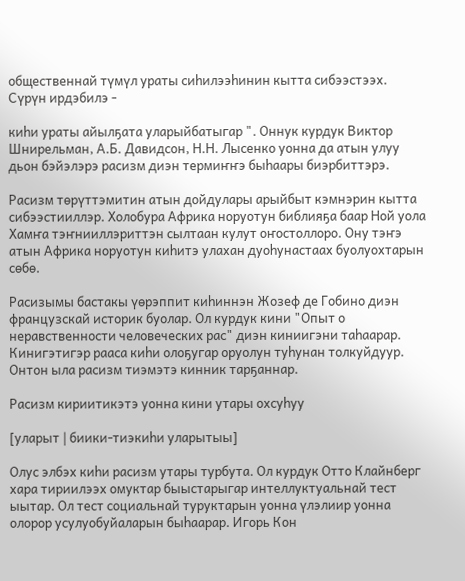общественнай түмүл ураты сиһилээһинин кытта сибээстээх. Сүрүн ирдэбилэ -

киһи ураты айылҕата уларыйбатыгар ". Оннук курдук Виктор Шнирельман, А.Б. Давидсон, Н.Н. Лысенко уонна да атын улуу дьон бэйэлэрэ расизм диэн термиҥҥэ быһаары биэрбиттэрэ.

Расизм төрүттэмитин атын дойдулары арыйбыт кэмнэрин кытта сибээстииллэр. Холобура Африка норуотун библияҕа баар Ной уола Хамҥа тэҥнииллэриттэн сылтаан кулут оҥостоллоро. Ону тэҥэ атын Африка норуотун киһитэ улахан дуоһунастаах буолуохтарын сөбө.

Расизымы бастакы үөрэппит киһиннэн Жозеф де Гобино диэн французскай историк буолар. Ол курдук кини "Опыт о неравственности человеческих рас" диэн киниигэни таһаарар. Кинигэтигэр рааса киһи олоҕугар оруолун туһунан толкуйдуур. Онтон ыла расизм тиэмэтэ кинник тарҕаннар.

Расизм кириитикэтэ уонна кини утары охсуһуу

[уларыт | биики-тиэкиһи уларытыы]

Олус элбэх киһи расизм утары турбута. Ол курдук Отто Клайнберг хара тириилээх омуктар быыстарыгар интеллуктуальнай тест ыытар. Ол тест социальнай туруктарын уонна үлэлиир уонна олорор усулуобуйаларын быһаарар. Игорь Кон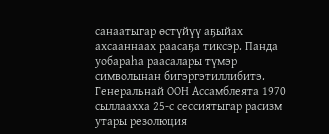санаатыгар өстүйүү аҕыйах ахсааннаах раасаҕа тиксэр. Панда уобараһа раасалары түмэр символынан бигэргэтиллибитэ. Генеральнай ООН Ассамблеята 1970 сыллаахха 25-с сессиятыгар расизм утары резолюция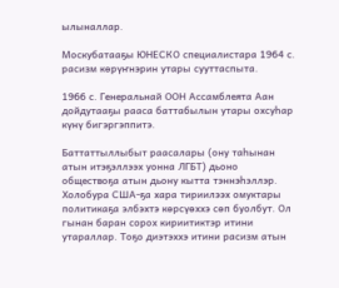ылыналлар.

Москубатааҕы ЮНЕСКО специалистара 1964 с. расизм көрүҥнэрин утары сууттаспыта.

1966 с. Генеральнай ООН Ассамблеята Аан дойдутааҕы рааса баттабылын утары охсуһар күнү бигэргэппитэ.

Баттаттыллыбыт раасалары (ону таһынан атын итэҕэллээх уонна ЛГБТ) дьоно обществоҕа атын дьону кытта тэннэһэллэр. Холобура США-ҕа хара тириилээх омуктары политикаҕа элбэхтэ көрсүөххэ сөп буолбут. Ол гынан баран сорох кириитиктэр итини утараллар. Тоҕо диэтэххэ итини расизм атын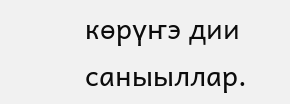көрүҥэ дии саныыллар.